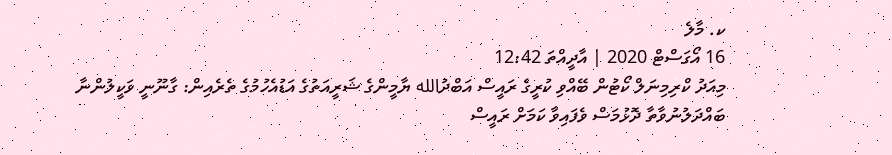ކ. މާލެ
16 އޯގަސްޓް 2020 | އާދީއްތަ 12:42
މިއަދު ކްރިމިނަލް ކޯޓުން ބޭއްވި ކުރީގެ ރައީސް އަބްދުالله ޔާމީންގެ ޝަރީއަތުގެ އަޑުއެހުމުގެ ތެރެއިން: ގާނޫނީ ވަކީލުންނާ ބައްދަލުނުވާތާ ދޮޅުމަސް ވެފައިވާ ކަމަށް ރައީސް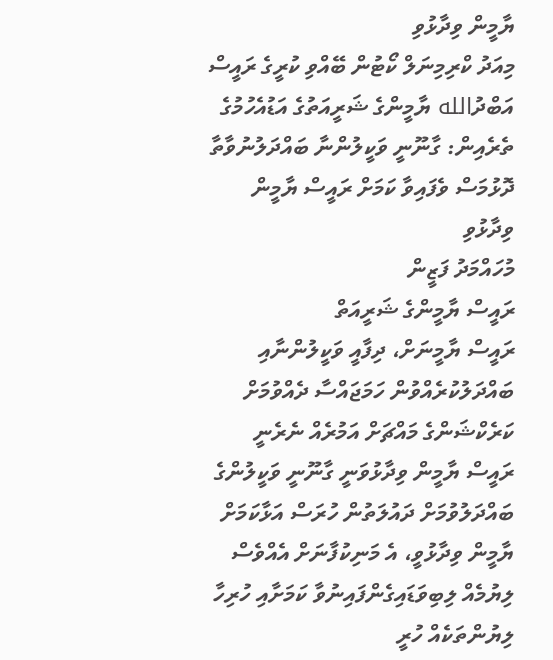ޔާމީން ވިދާޅުވި
މިއަދު ކްރިމިނަލް ކޯޓުން ބޭއްވި ކުރީގެ ރައީސް އަބްދުالله ޔާމީންގެ ޝަރީއަތުގެ އަޑުއެހުމުގެ ތެރެއިން: ގާނޫނީ ވަކީލުންނާ ބައްދަލުނުވާތާ ދޮޅުމަސް ވެފައިވާ ކަމަށް ރައީސް ޔާމީން ވިދާޅުވި
މުހައްމަދު ފަޒީން
ރައީސް ޔާމީންގެ ޝަރީއަތް
ރައީސް ޔާމީނަށް، ދިފާއީ ވަކީލުންނާއި ބައްދަލުކުރެއްވުން ހަމަޖައްސާ ދެއްވުމަށް ކަރެކްޝަންގެ މައްޗަށް އަމުރެއް ނެރެނީ
ރައީސް ޔާމީން ވިދާޅުވަނީ ގާނޫނީ ވަކީލުންގެ ބައްދަލުވުމަށް ދައުލަތުން ހުރަސް އަޅާކަމަށް
ޔާމީން ވިދާޅުވީ، އެ މަނިކުފާނަށް އެއްވެސް ލިޔުމެއް ލިބިވަޑައިގެންފައިނުވާ ކަމަށާއި ހުރިހާ ލިޔުންތަކެއް ހުރީ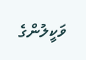ވަކީލުންގެ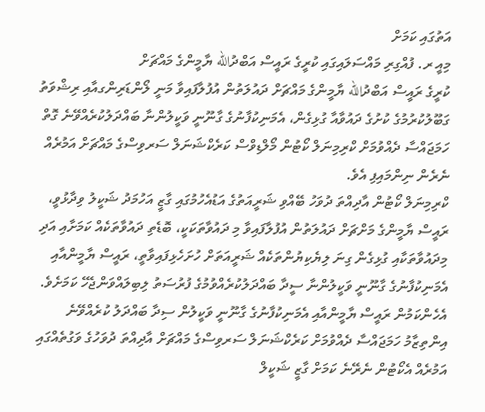އަތުގައި ކަމަށް
މިއީ ރ. ފުއްގިރި މައްސަލައިގައި ކުރީގެ ރައީސް އަބްދުالله ޔާމީންގެ މައްޗަށް
ކުރީގެ ރައީސް އަބްދުالله ޔާމީންގެ މައްޗަށް ދައުލަތުން އުފުލާފައިވާ މަނީ ލޯންޑަރިންގއާއި ރިޝްވަތު ގަބޫލުކުރުމުގެ ކުށުގެ ދައުވާއާ ގުޅިގެން، އެމަނިކުފާނުގެ ގާނޫނީ ވަކީލުންނާ ބައްދަލުކުރެއްވޭނެ ގޮތް ހަމަޖައްސާ ދެއްވުމަށް ކްރިމިނަލް ކޯޓުން މޯލްޑިވްސް ކަރެކްޝަނަލް ސަރވިސްގެ މައްޗަށް އަމުރެއް ނެރެން ނިންމައިފި އެވެ.
ކްރިމިނަލް ކޯޓުން އާދިއްތަ ދުވަހު ބޭއްވި ޝަރީއަތުގެ އަޑުއެހުމުގައި ގާޒީ އަހުމަދު ޝަކީލު ވިދާޅުވީ، ރައީސް ޔާމީންގެ މަށްޗަށް ދައުލަތުން އުފުލާފައިވާ މި ދައުވާތަކަކީ، ބޮޑެތި ދައުވާތަކެއް ކަމަށާއި އަދި މިދައުވާތަކާއި ގުޅިގެން ގިނަ ލިޔެކިޔުންތަކެއް ޝަރީއަތަށް ހުށަހެޅިފައިވާތީ، ރައީސް ޔާމީންއާއި އެމަނިކުފާނުގެ ގާނޫނީ ވަކީލުންނާ ސީދާ ބައްދަލުކުރެއްވުމުގެ ފުރުސަތު ލިބިލައްވަންޖެހޭ ކަމަށެވެ. އެހެންކަމުން ރައީސް ޔާމީންއާއި އެމަނިކުފާނުގެ ގާނޫނީ ވަކީލުން ސިދާ ބައްދަލު ކުރެއްވޭނެ އިންތިޒާމު ހަމަޖައްސާ ދެއްވުމަށް ކަރެކްޝަނަލް ސަރވިސްގެ މައްޗަށް އާދިއްތަ ދުވަހުގެ ވަގުތެއްގައި އަމުރެއް އެކޯޓުން ނެރޭނެ ކަމަށް ގާޒީ ޝަކީލް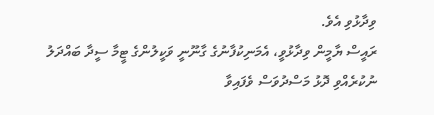ވިދާޅުވި އެވެ.
ރައީސް ޔާމީން ވިދާޅުވީ، އެމަނިކުފާނުގެ ގާނޫނީ ވަކީލުންގެ ޓީމާ ސީދާ ބައްދަލު ނުކުރެއްވި ދޮޅު މަސްދުވަސް ވެފައިވާ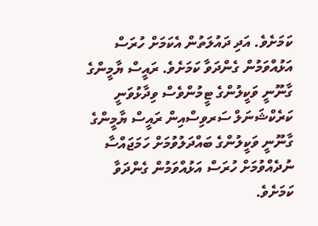ކަމަށެވެ. އަދި ދައުލަތުން އެކަމަށް ހުރަސް އަޅުއްވަމުން ގެންދަވާ ކަމަށެވެ. ރައީސް ޔާމީންގެ ގާނޫނީ ވަކީލުންގެ ޓީމުންވެސް ވިދާޅުވަނީ ކަރެކްޝަނަލް ސަރވިސްއިން ރައީސް ޔާމީންގެ ގާނޫނީ ވަކީލުންގެ ބައްދަލުވުމަށް ހަމަޖައްސާ ނުދެއްވުމަށް ހުރަސް އަޅުއްވަމުން ގެންދަވާ ކަމަށެވެ.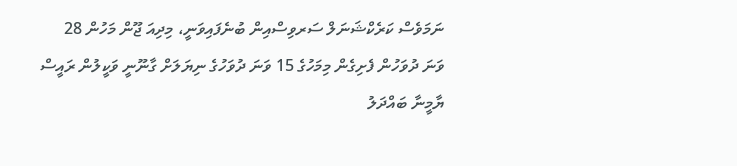ނަމަވެސް ކަރެކްޝަނަލް ސަރވިސްއިން ބުނެފައިވަނީ، މިދިއަ ޖޫން މަހުން 28 ވަނަ ދުވަހުން ފެށިގެން މިމަހުގެ 15 ވަނަ ދުވަހުގެ ނިޔަލަށް ގާނޫނީ ވަކީލުން ރައީސް ޔާމީނާ ބައްދަލު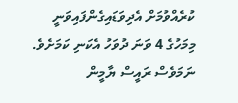ކުރެއްވުމަށް އެދިވަޑައިގެންފައިވަނީ މިމަހުގެ 4 ވަނަ ދުވަހު އެކަނި ކަމަށެވެ. ނަމަވެސް ރައީސް ޔާމީން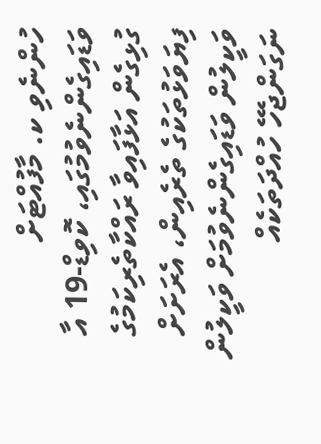ހުންނެވި ކ. މާފުއްޓަށް ވަޑައިގެންނެވުމުގައި، ކޮވިޑް-19 އާ ގުޅިގެން އަޅާފައިވާ ރައްކާތެރިކަމުގެ ފިޔަވަޅުތަކުގެ ތެރެއިން، އެރަށަށް ވަކީލުން ވަޑައިގެންނެވުމަށް ވަކީލުން ނަގަންޖެހޭ ހުއްދަތަކެއް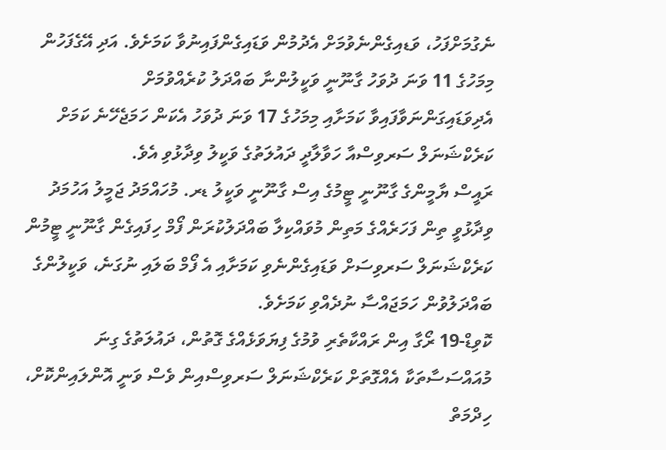ނެގުމަށްފަހު، ވަޑއިގެންނެވުމަށް އެދުމުން ވަޑައިގެންފައިނުވާ ކަމަށެވެ. އަދި އޭގެފަހުން މިމަހުގެ 11 ވަނަ ދުވަހު ގާނޫނީ ވަކީލުންނާ ބައްދަލު ކުރެއްވުމަށް އެދިވަޑައިގަންނަވާފައިވާ ކަމަށާއި މިމަހުގެ 17 ވަނަ ދުވަހު އެކަން ހަމަޖެހޭނެ ކަމަށް ކަރެކްޝަނަލް ސަރވިސްއާ ހަވާލާދީ ދައުލަތުގެ ވަކީލު ވިދާޅުވި އެވެ.
ރައީސް ޔާމީންގެ ގާނޫނީ ޓީމުގެ އިސް ގާނޫނީ ވަކީލު ޑރ. މުހައްމަދު ޖަމީލު އަހުމަދު ވިދާޅުވީ ތިން ފަހަރެއްގެ މަތިން މުވައްކިލާ ބައްދަލުކުރަން ފޯމް ހިފައިގެން ގާނޫނީ ޓީމުން ކަރެކްޝަނަލް ސަރވިސަށް ވަޑައިގެންނެވި ކަމަށާއި އެ ފޯމް ބަލައި ނުގަނެ، ވަކީލުންގެ ބައްދަލުވުން ހަމަޖައްސާ ނުދެއްވި ކަމަށެވެ.
ކޮވިޑް-19 ރޯގާ އިން ރައްކާތެރި ވުމުގެ ފިޔަވަޅެއްގެ ގޮތުން، ދައުލަތުގެ ގިނަ މުއައްސަސާތަކާ އެއްގޮތަށް ކަރެކްޝަނަލް ސަރވިސްއިން ވެސް ވަނީ އޮންލައިންކޮށް، ހިދްމަތް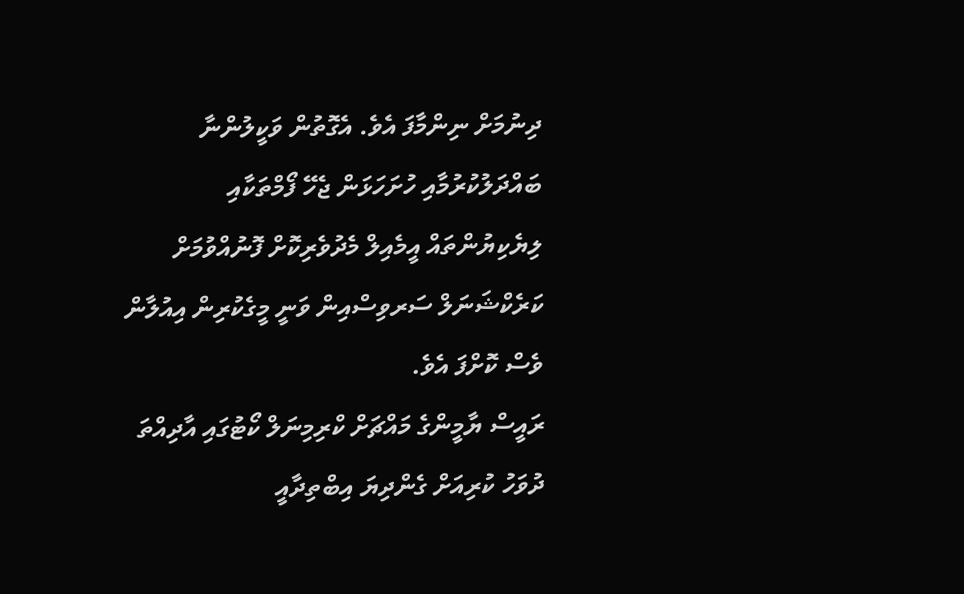ދިނުމަށް ނިންމާފަ އެވެ. އެގޮތުން ވަކީލުންނާ ބައްދަލުކުރުމާއި ހުށަހަޅަން ޖެހޭ ފޯމްތަކާއި ލިޔެކިޔުންތައް އީމެއިލް މެދުވެރިކޮށް ފޮނުއްވުމަށް ކަރެކްޝަނަލް ސަރވިސްއިން ވަނީ މީގެކުރިން އިއުލާން ވެސް ކޮށްފަ އެވެ.
ރައީސް ޔާމީންގެ މައްޗަށް ކްރިމިނަލް ކޯޓުގައި އާދިއްތަ ދުވަހު ކުރިއަށް ގެންދިޔަ އިބްތިދާއީ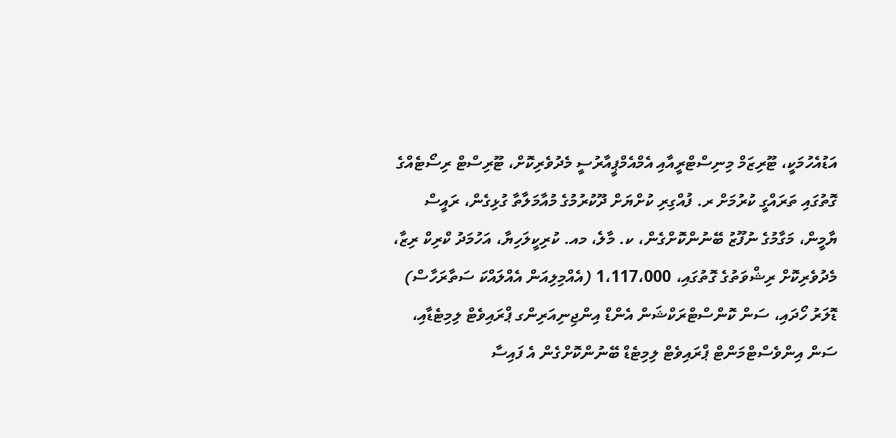އަޑުއެހުމަކީ، ޓޫރިޒަމް މިނިސްޓްރީއާއި އެމްއެމްޕީއާރުސީ މެދުވެރިކޮށް، ޓޫރިސްޓް ރިސޯޓެއްގެ ގޮތުގައި ތަރައްގީ ކުރުމަށް ރ. ފުއްގިރި ކުށްޔަށް ދޫކުރުމުގެ މުއާމަލާތާ ގުޅިގެން، ރައީސް ޔާމީން، މަގާމުގެ ނުފޫޒު ބޭނުންކޮށްގެން، ކ. މާލެ، މއ. ކުރިކީލަހިޔާ، އަހުމަދު ކްރިކް ރިޒާ، މެދުވެރިކޮށް ރިޝްވަތުގެ ގޮތުގައި، 1،117،000 (އެއްމިލިއަން އެއްލައްކަ ސަތާރަހާސް) ޑޮލަރު ހޯދައި، ސަން ކޮންސްޓްރަކްޝަން އެންޑް އިންޖިނިއަރިންގ ޕްރައިވެޓް ލިމިޓެޑާއި، ސަން އިންވެސްޓްމަންޓް ޕްރައިވެޓް ލިމިޓެޑް ބޭނުންކޮށްގެން އެ ފައިސާ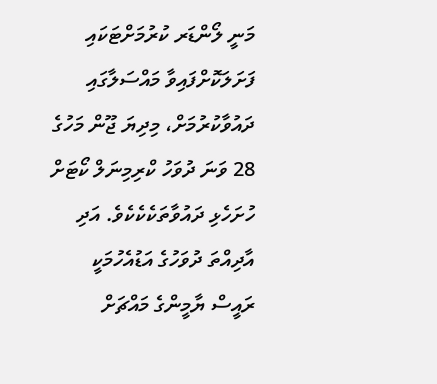މަނީ ލޯންޑަރ ކުރުމަށްޓަކައި ފަށަލަކޮށްފައިވާ މައްސަލާގައި ދައުވާކުރުމަށް، މިދިޔަ ޖޫން މަހުގެ 28 ވަނަ ދުވަހު ކްރިމިނަލް ކޯޓަށް ހުށަހެޅި ދައުވާތަކެކެކެވެ. އަދި އާދިއްތަ ދުވަހުގެ އަޑުއެހުމަކީ ރައީސް ޔާމީންގެ މައްޗަށް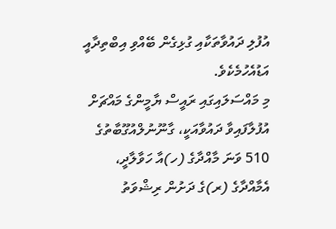އުފުލި ދައުވާތަކާއި ގުޅިގެން ބޭއްވި އިބްތިދާއީ އަޑުއެހުމެކެވެ.
މި މައްސަލައިގައި ރައީސް ޔާމީންގެ މައްޗަށް އުފުލާފައިވާ ދައުވާއަކީ، ގާނޫނުލްއުގޫބާތުގެ 510 ވަނަ މާއްދާގެ (ހ)އާ ހަވާލާދީ، އެމާއްދާގެ (ރ)ގެ ދަށުން ރިޝްވަތު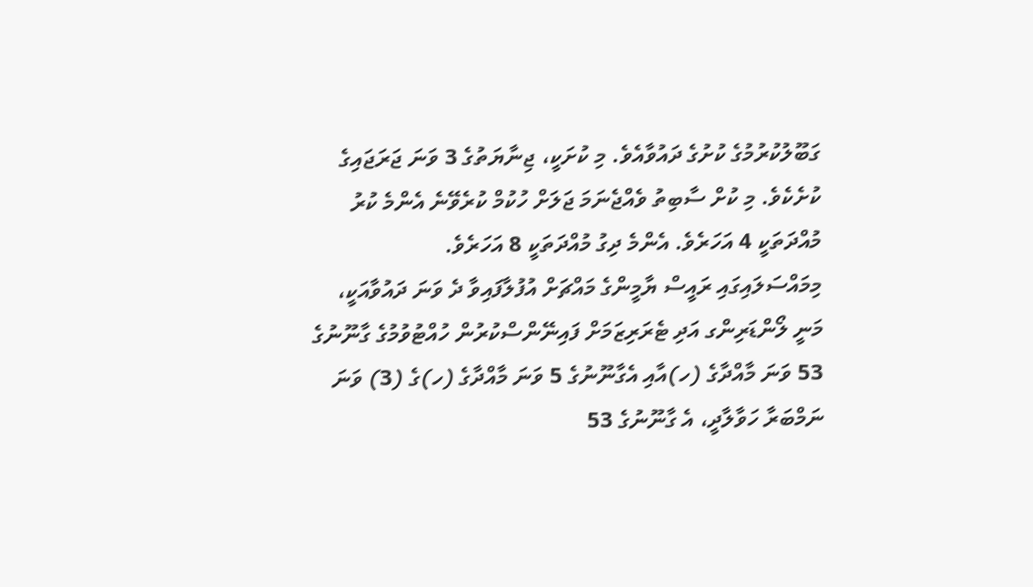ގަބޫލުކުރުމުގެ ކުށުގެ ދައުވާއެވެ. މި ކުށަކީ، ޖިނާޔަތުގެ 3 ވަނަ ޖަރަޖައިގެ ކުށެކެވެ. މި ކުށް ސާބިތު ވެއްޖެނަމަ ޖަލަށް ހުކުމް ކުރެވޭނެ އެންމެ ކުރު މުއްދަތަކީ 4 އަހަރެވެ. އެންމެ ދިގު މުއްދަތަކީ 8 އަހަރެވެ.
މިމައްސަލައިގައި ރައީސް ޔާމީންގެ މައްޗަށް އުފުލާފައިވާ ދެ ވަނަ ދައުވާއަކީ، މަނީ ލޯންޑަރިންގ އަދި ޓެރަރިޒަމަށް ފައިނޭންސްކުރުން ހުއްޓުވުމުގެ ގާނޫނުގެ 53 ވަނަ މާއްދާގެ (ހ)އާއި އެގާނޫނުގެ 5 ވަނަ މާއްދާގެ (ހ)ގެ (3) ވަނަ ނަމްބަރާ ހަވާލާދީ، އެ ގާނޫނުގެ 53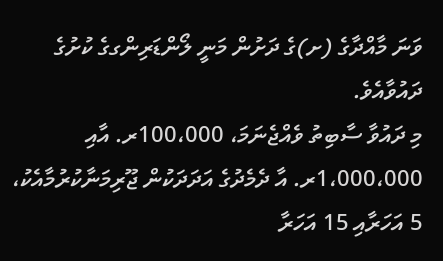ވަނަ މާއްދާގެ (ށ)ގެ ދަށުން މަނީ ލޯންޑަރިންގގެ ކުށުގެ ދައުވާއެވެ.
މި ދައުވާ ސާބިތު ވެއްޖެނަމަ، 100،000ރ. އާއި 1،000،000ރ. އާ ދެމެދުގެ އަދަދަކުން ޖޫރިމަނާކުރުމާއެކު، 5 އަހަރާއި 15 އަހަރާ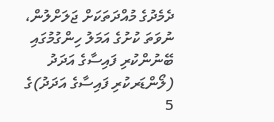ދެމެދުގެ މުއްދަތަކަށް ޖަލަށްލުން، ނުވަތަ ކުށުގެ އަމަލު ހިންގުމުގައި ބޭނުންކުރި ފައިސާގެ އަދަދު (ލޯންޑަރކުރި ފައިސާގެ އަދަދު)ގެ 5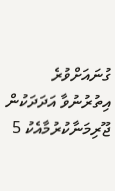ގުނައަށްވުރެ އިތުރުނުވާ އަދަދަކުން ޖޫރިމަނާކުރުމާއެކު 5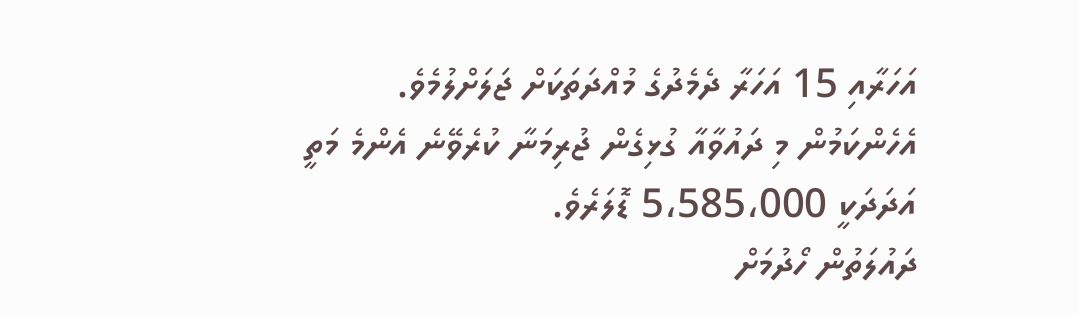އަހަރާއި 15 އަހަރާ ދެމެދުގެ މުއްދަތަކަށް ޖަލަށްލުމެވެ. އެހެންކަމުން މި ދައުވާއާ ގުޅިގެން ޖުރިމަނާ ކުރެވޭނެ އެންމެ މަތީ އަދަދަކީ 5،585،000 ޑޮލަރެވެ.
ދައުލަތުން ހޯދުމަށް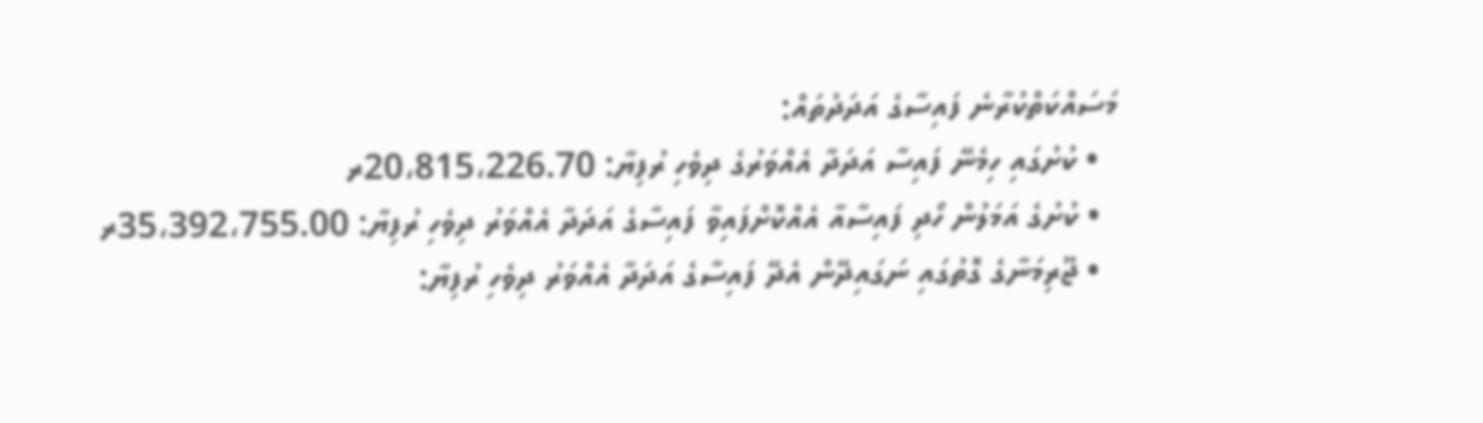މަސައްކަތްކުރާނެ ފައިސާގެ އަދަދުތައް:
  • ކުށުގައި ހިމެނޭ ފައިސާ އަދަދާ އެއްވަރުގެ ދިވެހި ރުފިޔާ: 20،815،226.70ރ
  • ކުށުގެ އަމަލުން ހޯދި ފައިސާއާ އެއްކޮށްފައިވާ ފައިސާގެ އަދަދާ އެއްވަރު ދިވެހި ރުފިޔާ: 35،392،755.00ރ
  • ޖޫރިމަނާގެ ގޮތުގައި ނަގައިދޭން އެދޭ ފައިސާގެ އަދަދާ އެއްވަރު ދިވެހި ރުފިޔާ: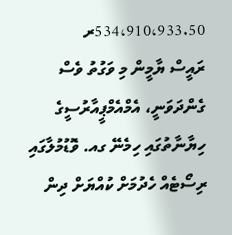534،910،933.50ރ
ރައީސް ޔާމީން މި ވަގުތު ވެސް ގެންދަވަނީ، އެމްއެމްޕީއާރުސީގެ ހިޔާނާތުގައި ހިމެނޭ ގއ. ވޮޑުމުލާގައި ރިސޯޓެއް ހެދުމަށް ކުއްޔަށް ދިން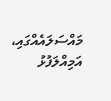މައްސަލައެއްގައި، އަމިއްލަފުޅު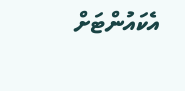އެކައުންޓަށް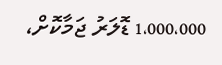1،000،000 ޑޮލަރު ޖަމާކޮށް،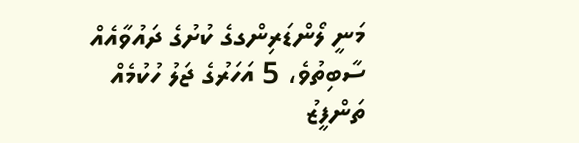މަނީ ލޯންޑަރިންގގެ ކުށުގެ ދައުވާއެއް ސާބިތުވެ، 5 އަހަރުގެ ޖަލު ހުކުމެއް ތަންފީޒު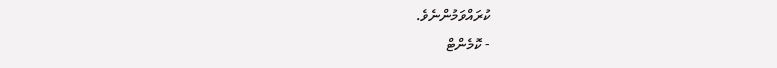ކުރައްވަމުންނެވެ.
- ކޮމެންޓް